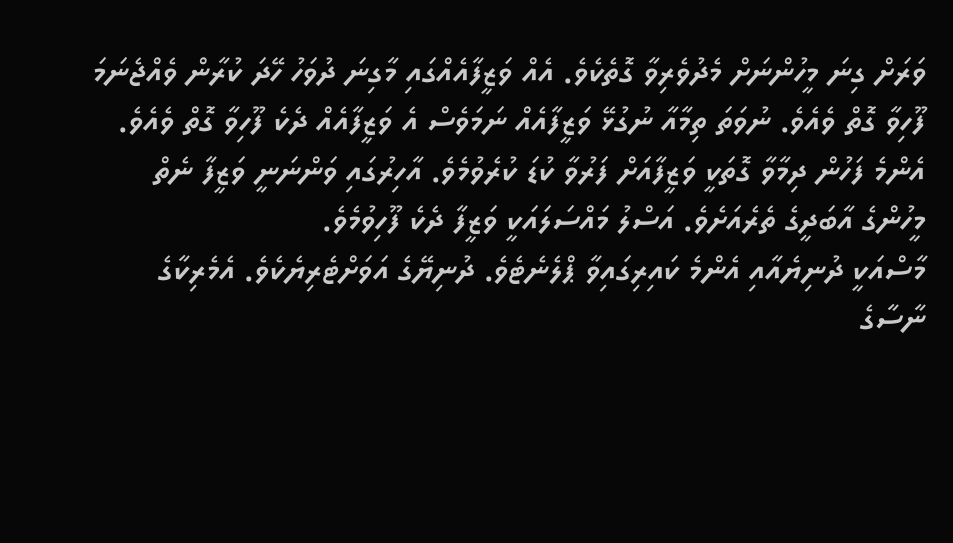ވަރަށް ގިނަ މީހުންނަށް މެދުވެރިވާ ގޮތެކެވެ. އެއް ވަޒީފާއެއްގައި މާގިނަ ދުވަހު ހޭދަ ކުރާން ވެއްޖެނަމަ ފޫހިވާ ގޮތް ވެއެވެ. ނުވަތަ ތިމާއާ ނުގުޅޭ ވަޒީފާއެއް ނަމަވެސް އެ ވަޒީފާއެއް ދެކެ ފޫހިވާ ގޮތް ވެއެވެ. އެންމެ ފަހުން ދިމާވާ ގޮތަކީ ވަޒީފާއަށް ފަރުވާ ކުޑަ ކުރެވުމެވެ. އާހިރުގައި ވަންނަނީ ވަޒީފާ ނެތް މީހުންގެ އާބަދީގެ ތެރެއަށެވެ. އަސްލު މައްސަލައަކީ ވަޒީފާ ދެކެ ފޫހިވުމެވެ.
މާސްއަކީ ދުނިޔެއާއި އެންމެ ކައިރިގައިވާ ޕްލެނެޓެވެ. ދުނިޔޭގެ އަވަށްޓެރިޔެކެވެ. އެމެރިކާގެ ނާސާގެ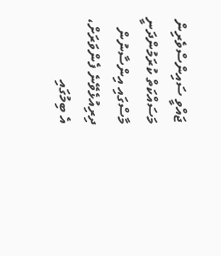ޖައްވީ ސައިންސްވެރިން މަސައްކަތް ކުރަމުންދަނީ މާސްގައި އިންސާނުން ދިރިއުޅެވޭނެ ފެންވަރަށް، އެ ބިމުގައި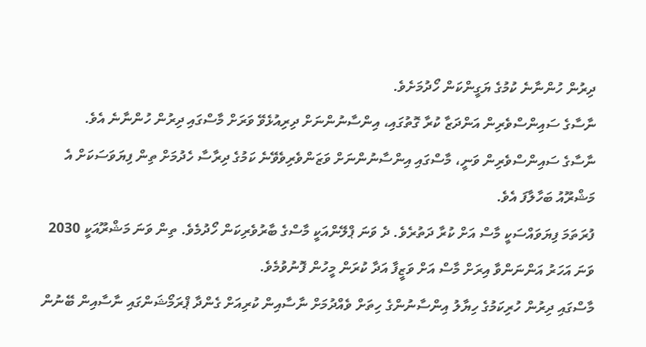ދިރުން ހުންނާނެ ކުމުގެ ޔަގީންކަން ހޯދުމަށެވެ.
ނާސާގެ ސައިންސްވެރިން އަންދަޒާ ކުރާ ގޮތުގައި، އިންސާނުންނަށް ދިރިއުޅެވޭ ވަރަށް މާސްގައި ދިރުން ހުންނާނެ އެވެ.
ނާސާގެ ސައިންސްވެރިން ވަނީ، މާސްގައި އިންސާނުންނަށް ވަޒަންވެރިވެވޭނެ ކަމުގެ ދިރާސާ ހެދުމަށް ތިން ފިޔަވަސަކަށް އެ މަޝްރޫއު ބަހާލާފަ އެވެ.
ފުރަތަމަ ފިޔަވައްސަކީ މާސް އަށް ކުރާ ދަތުރެވެ. ދެ ވަނަ ޕްލޭންއަކީ މާސްގެ ބާރުވެރިކަން ހޯދުމެވެ. ތިން ވަނަ މަޝްރޫއަކީ 2030 ވަނަ އަހަރު އަންނަންވާ އިރަށް މާސް އަށް ވަޒީފާ އަދާ ކުރަން މީހުން ފޮނުވުމެވެ.
މާސްގައި ދިރުން ހުރިކަމުގެ ހިޔާލު އިންސާނުންގެ ހިތަށް ވެއްދުމަށް ނާސާއިން ކުރިއަށް ގެންދާ ޕްރަމޯޝަންގައި ނާސާއިން ބޭނުން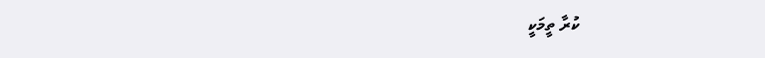ކުރާ ތީމަކީ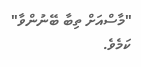"މާސްއަށް ތިބާ ބޭނުންވާ" ކަމެވެ.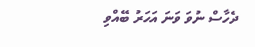ދެހާސް ނުވަ ވަނަ އަހަރު ބޭއްވި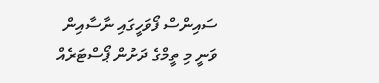ސައިންސް ފޯވަހީގައި ނާސާއިން ވަނީ މި ތީމްގެ ދަށުން ޕޯސްޓަރެއް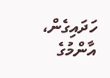ހަދައިގެން، އާންމުގެ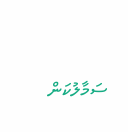ސަމާލުކަން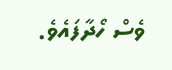ވެސް ހޯދާފައެވެ.